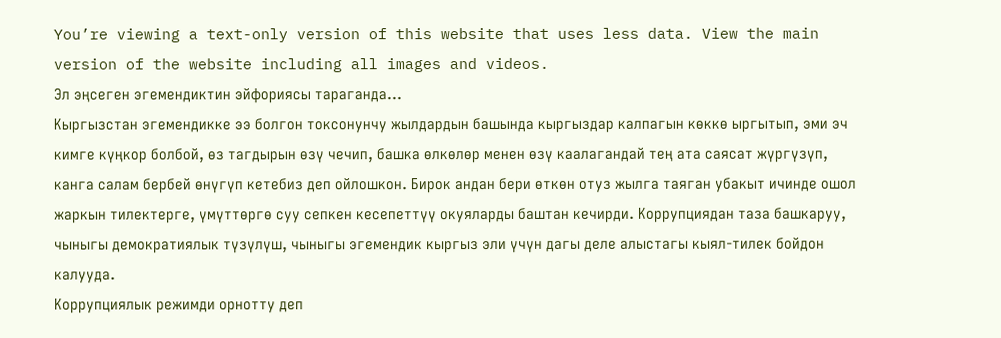You’re viewing a text-only version of this website that uses less data. View the main version of the website including all images and videos.
Эл эңсеген эгемендиктин эйфориясы тараганда...
Кыргызстан эгемендикке ээ болгон токсонунчу жылдардын башында кыргыздар калпагын көккө ыргытып, эми эч кимге күңкор болбой, өз тагдырын өзү чечип, башка өлкөлөр менен өзү каалагандай тең ата саясат жүргүзүп, канга салам бербей өнүгүп кетебиз деп ойлошкон. Бирок андан бери өткөн отуз жылга таяган убакыт ичинде ошол жаркын тилектерге, үмүттөргө суу сепкен кесепеттүү окуяларды баштан кечирди. Коррупциядан таза башкаруу, чыныгы демократиялык түзүлүш, чыныгы эгемендик кыргыз эли үчүн дагы деле алыстагы кыял-тилек бойдон калууда.
Коррупциялык режимди орнотту деп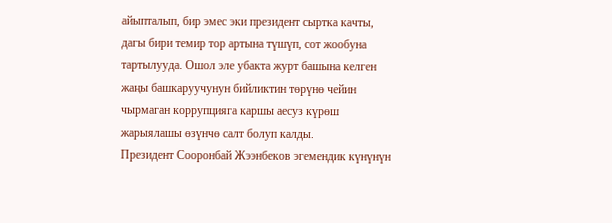айыпталып, бир эмес эки президент сыртка качты, дагы бири темир тор артына түшүп, сот жообуна тартылууда. Ошол эле убакта журт башына келген жаңы башкаруучунун бийликтин төрүнө чейин чырмаган коррупцияга каршы аесуз күрөш жарыялашы өзүнчө салт болуп калды.
Президент Сооронбай Жээнбеков эгемендик күнүнүн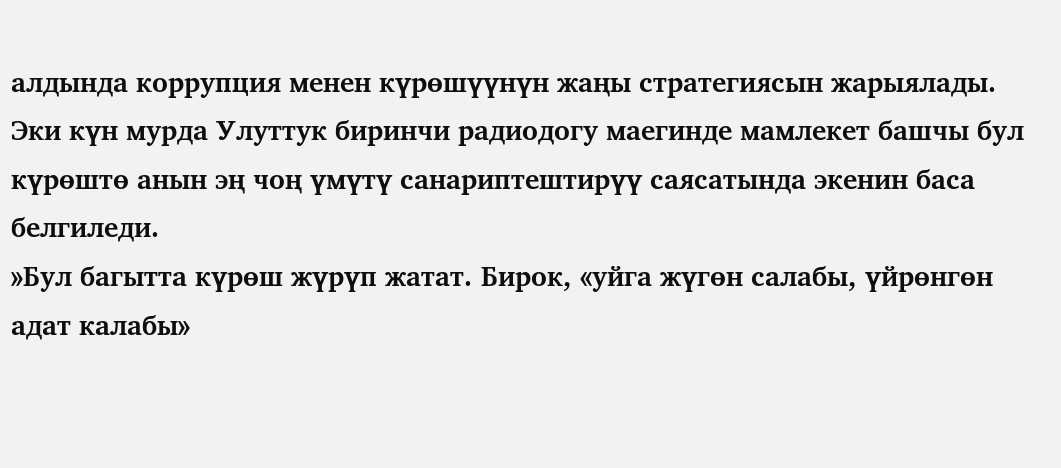алдында коррупция менен күрөшүүнүн жаңы стратегиясын жарыялады. Эки күн мурда Улуттук биринчи радиодогу маегинде мамлекет башчы бул күрөштө анын эң чоң үмүтү санариптештирүү саясатында экенин баса белгиледи.
»Бул багытта күрөш жүрүп жатат. Бирок, «уйга жүгөн салабы, үйрөнгөн адат калабы»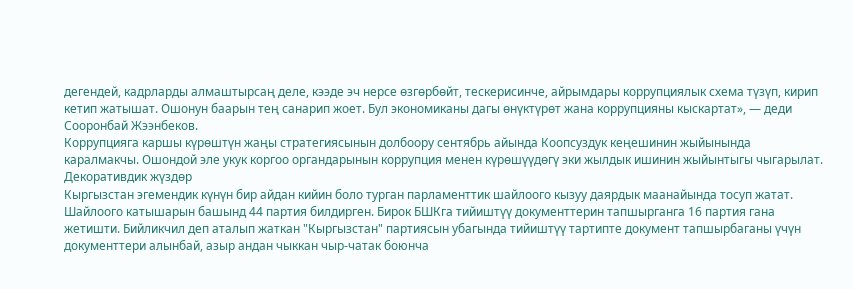дегендей, кадрларды алмаштырсаң деле, кээде эч нерсе өзгөрбөйт, тескерисинче, айрымдары коррупциялык схема түзүп, кирип кетип жатышат. Ошонун баарын тең санарип жоет. Бул экономиканы дагы өнүктүрөт жана коррупцияны кыскартат», — деди Сооронбай Жээнбеков.
Коррупцияга каршы күрөштүн жаңы стратегиясынын долбоору сентябрь айында Коопсуздук кеңешинин жыйынында каралмакчы. Ошондой эле укук коргоо органдарынын коррупция менен күрөшүүдөгү эки жылдык ишинин жыйынтыгы чыгарылат.
Декоративдик жүздөр
Кыргызстан эгемендик күнүн бир айдан кийин боло турган парламенттик шайлоого кызуу даярдык маанайында тосуп жатат. Шайлоого катышарын башынд 44 партия билдирген. Бирок БШКга тийиштүү документтерин тапшырганга 16 партия гана жетишти. Бийликчил деп аталып жаткан "Кыргызстан" партиясын убагында тийиштүү тартипте документ тапшырбаганы үчүн документтери алынбай, азыр андан чыккан чыр-чатак боюнча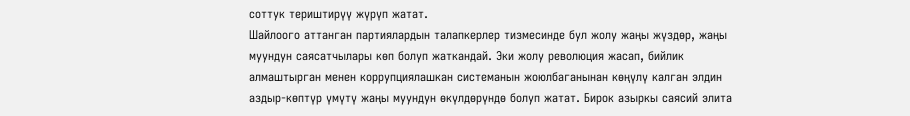соттук териштирүү жүрүп жатат.
Шайлоого аттанган партиялардын талапкерлер тизмесинде бул жолу жаңы жүздөр, жаңы муундун саясатчылары көп болуп жаткандай. Эки жолу революция жасап, бийлик алмаштырган менен коррупциялашкан системанын жоюлбаганынан көңүлү калган элдин аздыр-көптүр үмүтү жаңы муундун өкүлдөрүндө болуп жатат. Бирок азыркы саясий элита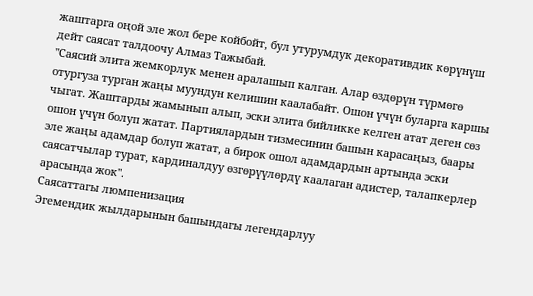жаштарга оңой эле жол бере койбойт, бул утурумдук декоративдик көрүнүш дейт саясат талдоочу Алмаз Тажыбай.
"Саясий элита жемкорлук менен аралашып калган. Алар өздөрүн түрмөгө отургуза турган жаңы муундун келишин каалабайт. Ошон үчүн буларга каршы чыгат. Жаштарды жамынып алып, эски элита бийликке келген атат деген сөз ошон үчүн болуп жатат. Партиялардын тизмесинин башын карасаңыз, баары эле жаңы адамдар болуп жатат, а бирок ошол адамдардын артында эски саясатчылар турат, кардиналдуу өзгөрүүлөрдү каалаган адистер, талапкерлер арасында жок".
Саясаттагы люмпенизация
Эгемендик жылдарынын башындагы легендарлуу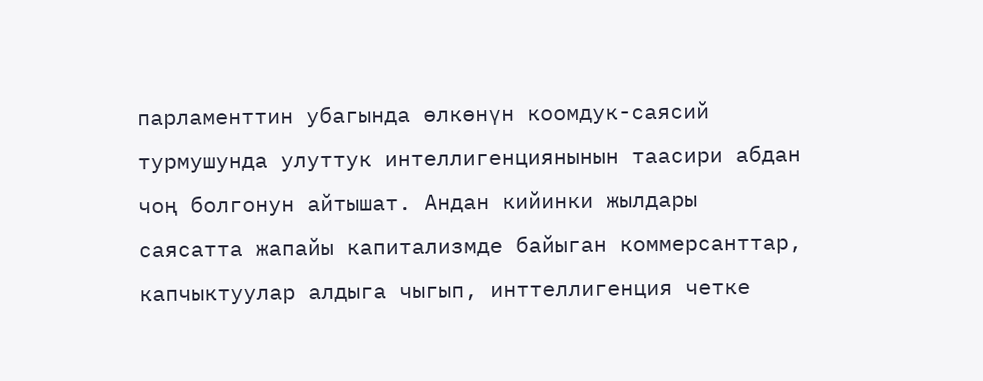парламенттин убагында өлкөнүн коомдук-саясий турмушунда улуттук интеллигенциянынын таасири абдан чоң болгонун айтышат. Андан кийинки жылдары саясатта жапайы капитализмде байыган коммерсанттар, капчыктуулар алдыга чыгып, инттеллигенция четке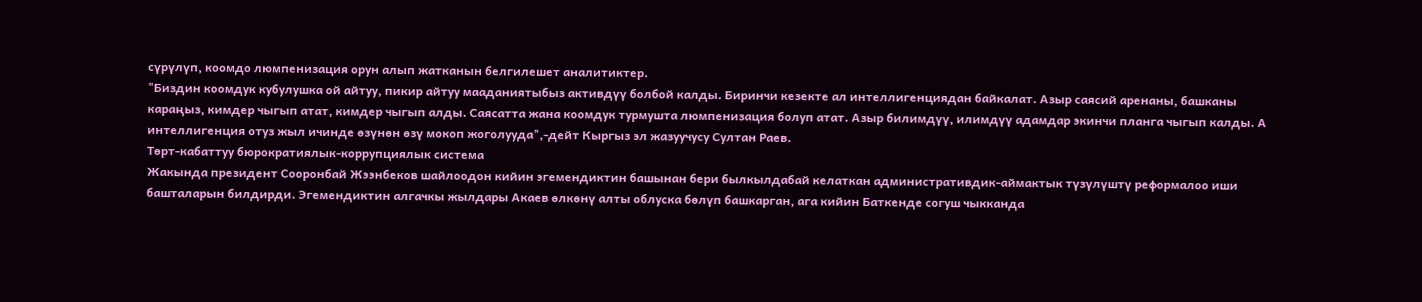сүрүлүп, коомдо люмпенизация орун алып жатканын белгилешет аналитиктер.
"Биздин коомдук кубулушка ой айтуу, пикир айтуу мааданиятыбыз активдүү болбой калды. Биринчи кезекте ал интеллигенциядан байкалат. Азыр саясий аренаны, башканы караңыз, кимдер чыгып атат, кимдер чыгып алды. Саясатта жана коомдук турмушта люмпенизация болуп атат. Азыр билимдүү, илимдүү адамдар экинчи планга чыгып калды. А интеллигенция отуз жыл ичинде өзүнөн өзү мокоп жоголууда",-дейт Кыргыз эл жазуучусу Султан Раев.
Төрт-кабаттуу бюрократиялык-коррупциялык система
Жакында президент Сооронбай Жээнбеков шайлоодон кийин эгемендиктин башынан бери былкылдабай келаткан административдик-аймактык түзүлүштү реформалоо иши башталарын билдирди. Эгемендиктин алгачкы жылдары Акаев өлкөнү алты облуска бөлүп башкарган, ага кийин Баткенде согуш чыкканда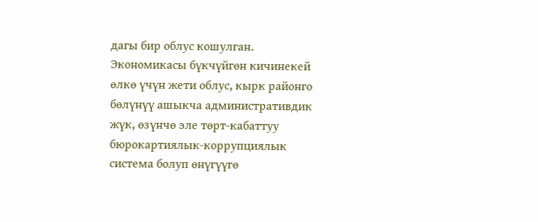дагы бир облус кошулган. Экономикасы бүкчүйгөн кичинекей өлкө үчүн жети облус, кырк районго бөлүнүү ашыкча административдик жүк, өзүнчө эле төрт-кабаттуу бюрокартиялык-коррупциялык система болуп өнүгүүгө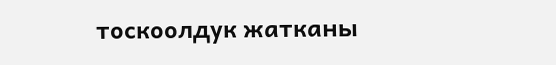тоскоолдук жатканы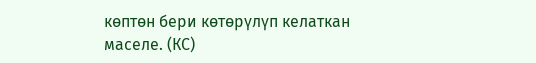көптөн бери көтөрүлүп келаткан маселе. (КС)